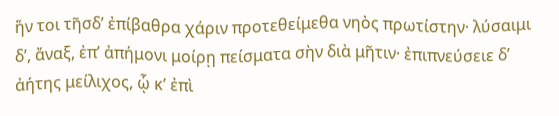ἥν τοι τῆσδʼ ἐπίβαθρα χάριν προτεθείμεθα νηὸς πρωτίστην· λύσαιμι δʼ, ἄναξ, ἐπʼ ἀπήμονι μοίρῃ πείσματα σὴν διὰ μῆτιν· ἐπιπνεύσειε δʼ ἀήτης μείλιχος, ᾧ κʼ ἐπὶ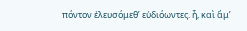πόντον ἐλευσόμεθʼ εὐδιόωντες. ἦ, καὶ ἅμʼ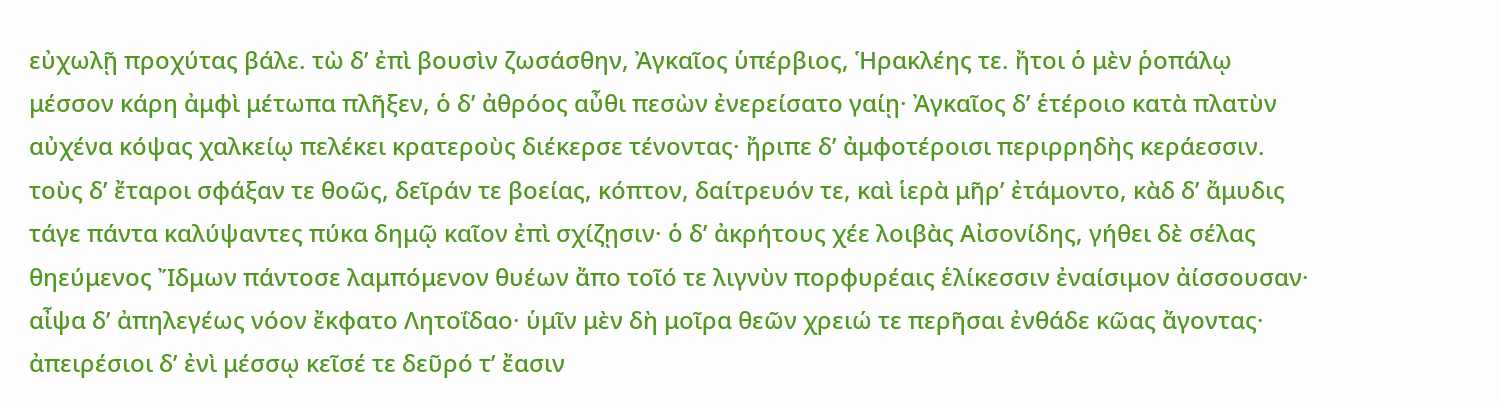εὐχωλῇ προχύτας βάλε. τὼ δʼ ἐπὶ βουσὶν ζωσάσθην, Ἀγκαῖος ὑπέρβιος, Ἡρακλέης τε. ἤτοι ὁ μὲν ῥοπάλῳ μέσσον κάρη ἀμφὶ μέτωπα πλῆξεν, ὁ δʼ ἀθρόος αὖθι πεσὼν ἐνερείσατο γαίῃ· Ἀγκαῖος δʼ ἑτέροιο κατὰ πλατὺν αὐχένα κόψας χαλκείῳ πελέκει κρατεροὺς διέκερσε τένοντας· ἤριπε δʼ ἀμφοτέροισι περιρρηδὴς κεράεσσιν. τοὺς δʼ ἔταροι σφάξαν τε θοῶς, δεῖράν τε βοείας, κόπτον, δαίτρευόν τε, καὶ ἱερὰ μῆρʼ ἐτάμοντο, κὰδ δʼ ἄμυδις τάγε πάντα καλύψαντες πύκα δημῷ καῖον ἐπὶ σχίζῃσιν· ὁ δʼ ἀκρήτους χέε λοιβὰς Αἰσονίδης, γήθει δὲ σέλας θηεύμενος Ἴδμων πάντοσε λαμπόμενον θυέων ἄπο τοῖό τε λιγνὺν πορφυρέαις ἑλίκεσσιν ἐναίσιμον ἀίσσουσαν· αἶψα δʼ ἀπηλεγέως νόον ἔκφατο Λητοΐδαο· ὑμῖν μὲν δὴ μοῖρα θεῶν χρειώ τε περῆσαι ἐνθάδε κῶας ἄγοντας· ἀπειρέσιοι δʼ ἐνὶ μέσσῳ κεῖσέ τε δεῦρό τʼ ἔασιν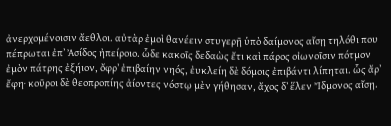ἀνερχομένοισιν ἄεθλοι. αὐτὰρ ἐμοὶ θανέειν στυγερῇ ὑπὸ δαίμονος αἴσῃ τηλόθι που πέπρωται ἐπʼ Ἀσίδος ἠπείροιο. ὧδε κακοῖς δεδαὼς ἔτι καὶ πάρος οἰωνοῖσιν πότμον ἐμὸν πάτρης ἐξήιον, ὄφρʼ ἐπιβαίην νηός, ἐυκλείη δὲ δόμοις ἐπιβάντι λίπηται. ὧς ἄρʼ ἔφη· κοῦροι δὲ θεοπροπίης ἀίοντες νόστῳ μὲν γήθησαν, ἄχος δʼ ἕλεν Ἴδμονος αἴσῃ.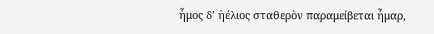ἦμος δʼ ἠέλιος σταθερὸν παραμείβεται ἦμαρ,